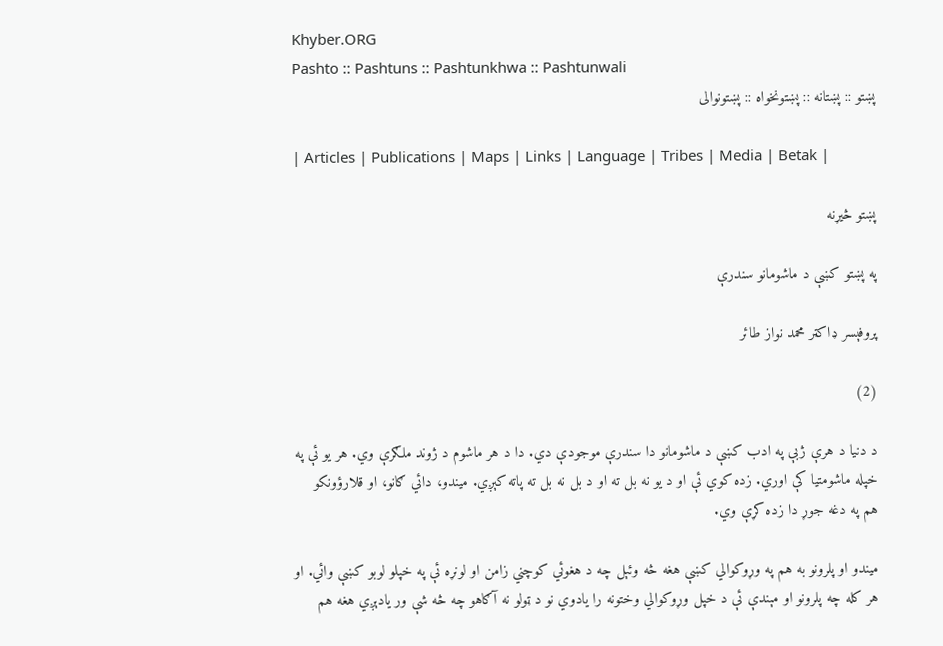Khyber.ORG
Pashto :: Pashtuns :: Pashtunkhwa :: Pashtunwali
پښتو :: پښتانه :: پښتونخواه :: پښتونوالی

| Articles | Publications | Maps | Links | Language | Tribes | Media | Betak |

پښتو څيړنه

په پښتو کښې د ماشومانو سندرې

پروفېسر ډاکټر محمد نواز طائر

(2)

د دنيا د هرې ژبې په ادب کښې د ماشومانو دا سندرې موجودې دي. دا د هر ماشوم د ژوند ملګرې وي. هر يو ئې په خپله ماشومتيا کې اوري. زده کوي ئې او د يو نه بل ته او د بل نه بل ته پاته کېږي. ميندو، دائي ګانو، او قلارؤونکو هم په دغه جوړ دا زده کړې وي.

ميندو او پلرونو به هم په وړوکوالي کښې هغه څه وئېل چه د هغوئي کوچني زامن او لونړه ئې په خپلو لوبو کښې وائي. او هر کله چه پلرونو او مېندې ئې د خپل وړوکوالي وختونه را يادوي نو د ټولو نه آګاهو چه څه شې ور يادېږي هغه هم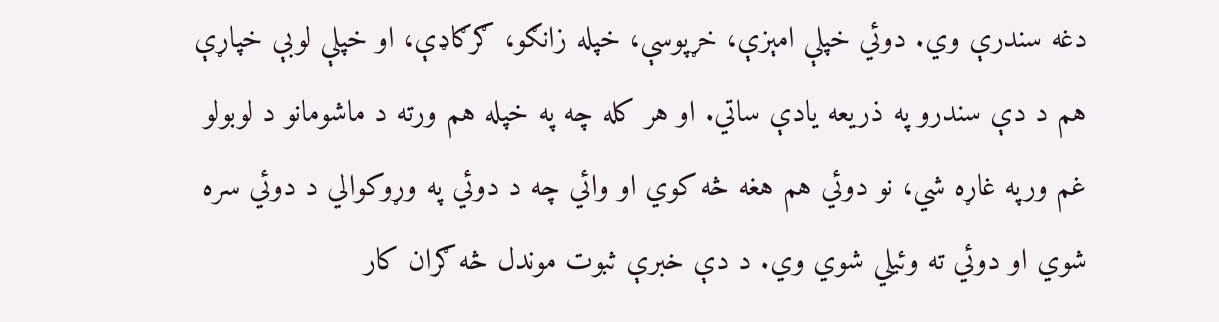دغه سندرې وي. دوئي خپلې امېزې، خړپوسې، خپله زانګو، ګرګاډې، او خپلې لوبې خپاړې هم د دې سندرو په ذريعه يادې ساتي. او هر کله چه په خپله هم ورته د ماشومانو د لوبولو غم ورپه غاړه شي، نو دوئي هم هغه څه کوي او وائي چه د دوئي په وړوکوالي د دوئي سره شوي او دوئي ته وئيلي شوي وي. د دې خبرې ثبوت موندل څه ګران کار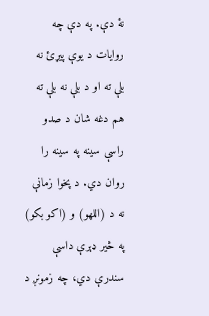نۀ دې. په دې چه روايات د يوې پيړئ نه بلې ته او د بلې نه بلې ته هم دغه شان د صدو راسې سينه په سينه را روان دي. د پخوا زمانې نه د (اللهو) و (اکو بکو) په څير ډېرې داسې سندرې دي، چه زمونږ د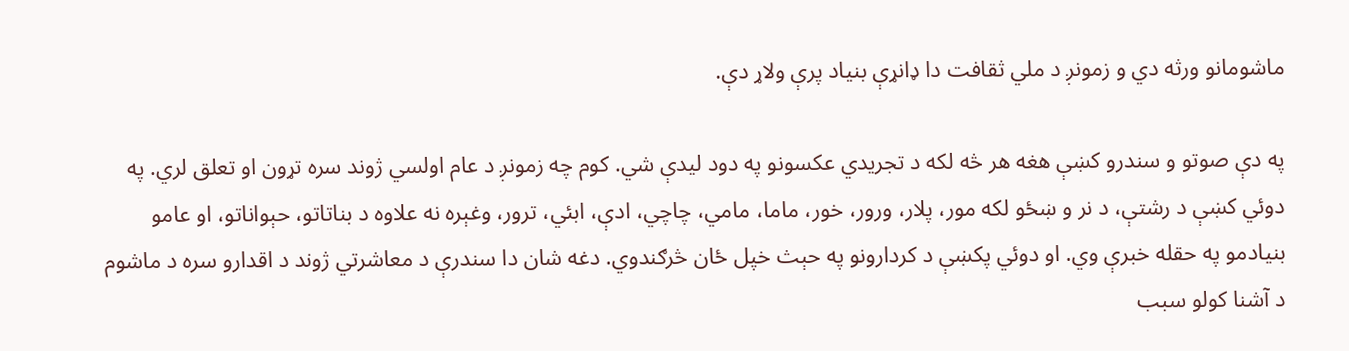ماشومانو ورثه دي و زمونږ د ملي ثقافت دا ډانړې بنياد پرې ولاړ دې.

په دې صوتو و سندرو کښې هغه هر څه لکه د تجريدي عکسونو په دود ليدې شي. کوم چه زمونږ د عام اولسي ژوند سره تړون او تعلق لري. په دوئي کښې د رشتې، د نر و ښځو لکه مور، پلار، ورور، خور، ماما، مامي، چاچي، ادې، ابئي، ترور، وغېره نه علاوه د بناتاتو، حېواناتو، او عامو بنيادمو په حقله خبرې وي. او دوئي پکښې د کردارونو په حېث خپل ځان څرګندوي. دغه شان دا سندرې د معاشرتي ژوند د اقدارو سره د ماشوم د آشنا کولو سبب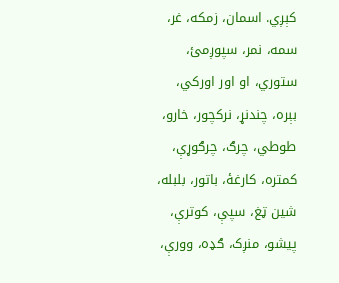کېږي. اسمان، زمکه، غر، سمه، نمر، سپوږمئ، ستوري، او اور اورکي، بېره، چندنړ، نرکچور، خارو، طوطي، چرګ، چرګوړې، کمتره، کارغۀ، باتور، بلبله، شين ټغ، سپې، کوترې، پيشو، منږک، ګډه، وورې،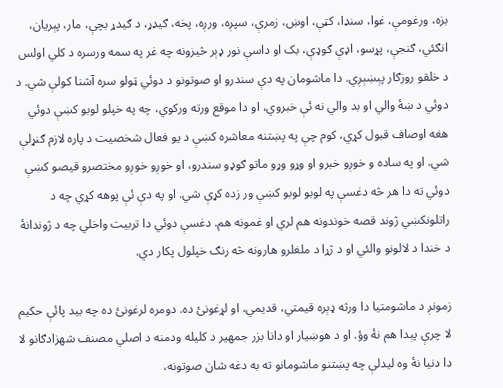بزه، ورغومې، غوا، سنډا، کټې، اوښ، زمرې، سپږه، ورږه، پخه، ګيډړ، د ګيدړ بچې، مار، پېريان، انګئي، ګنجې، پړسو، اډې ګوډې، بک او داسې نور ډېر څيزونه چه غر په سمه ورسره د کلي اولس د خلقو روزګار پېښېږي. دا ماشومان په دې سندرو او صوتونو د دوئي ټولو سره آشنا کولې شي. د دوئي د ښۀ والي او بد والي نه ئې خبروي، او دا موقع ورته ورکوي، چه په خپلو لوبو کښې دوئي هغه اوصاف قبول کړي، کوم چې په پښتنه معاشره کښې د يو فعال شخصيت د پاره لازم ګنړلې شي. او په ساده و خوږو خبرو او وړو وړو ماتو ګوډو سندرو، او خوږو خوږو مختصرو قيصو کښې دوئي ته دا هر څه دغسې په لوبو لوبو کښې ور زده کړې شي. او په دې ئې پوهه کړي چه د راتلونکښي ژوند قصه خوندونه هم لري او غمونه هم. دغسې دوئي دا تربيت واخلي چه د ژوندانۀ د خندا د لالونو والئي او د ژړا د ملغلرو هارونه څه رنګ خپلول پکار دي.

زمونږ د ماشومتيا دا ورثه ډېره قيمتي، قديمي، او لړغونئ ده. دومره لرغونئ ده چه بيد پائې حکيم لا چرې پېدا هم نۀ وؤ. او د هوښيار او دانا بزر جمهير د کليله ودمنه د اصلي مصنف شهزادګانو لا دا دنيا نۀ وه ليدلې چه پښتنو ماشومانو ته به دغه شان صوتونه،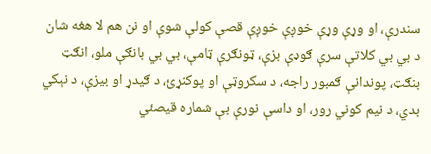سندرې، او وړې وړې خوږې خوږې قصې کولې شوې او نن هم لا هغه شان د بي بي کلاتې سرې ګوډې بزې، ټونګرې ټامې، بي بي بانګې ملو، انګټ بنګټ، پوندانې ګمبور راجه، د سکروټې او پوکنړئ، د ګيدړ او بيزې، د نېکي بدي، د نيم کوني رور، او داسې نورې بې شماره قيصئي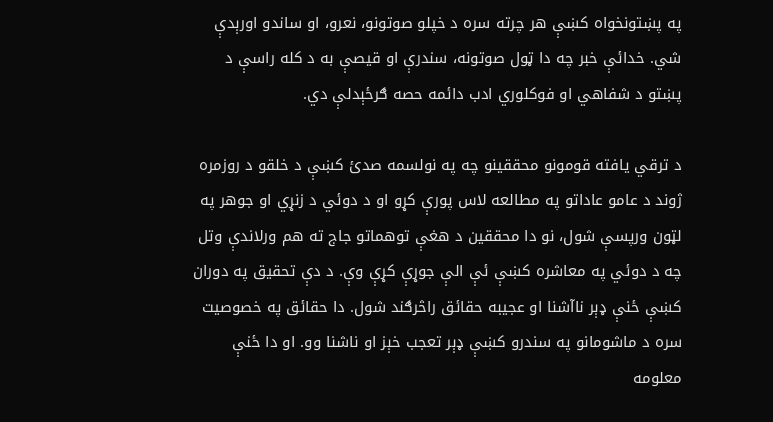په پښتونخواه کښې هر چرته سره د خپلو صوتونو، نعرو، او ساندو اورېدې شي. خدائې خبر چه دا ټول صوتونه، سندرې او قيصې به د کله راسې د پښتو د شفاهي او فوکلوري ادب دائمه حصه ګرځېدلې دي.

د ترقي يافته قومونو محققينو چه په نولسمه صدئ کښې د خلقو د روزمره ژوند د عامو عاداتو په مطالعه لاس پورې کړو او د دوئي د زنړي او جوهر په لټون ورپسې شول، نو دا محققين د هغې توهماتو جاج ته هم ورلاندې وتل چه د دوئي په معاشره کښې ئې الې جوړې کړې وې. د دې تحقيق په دوران کښې ځنې ډېر ناآشنا او عجيبه حقائق راڅرګند شول. دا حقائق په خصوصيت سره د ماشومانو په سندرو کښې ډېر تعجب خېز او ناشنا وو. او دا ځنې معلومه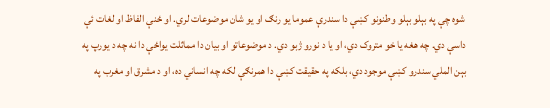شوه چې په بېلو بېلو وطنونو کښې دا سندرې عموما يو رنګ او يو شان موضوعات لري. او ځنې الفاظ او لغات ئې داسې دي. چه هغه يا خو متروک دي، او يا د نورو ژبو دي. د موضوعاتو او بيان دا مماثلت يواځې دا نه چه د يورپ په بېن الملي سندرو کښې موجود دي، بلکه په حقيقت کښې دا همرنګې لکه چه انساني ده، او د مشرق او مغرب په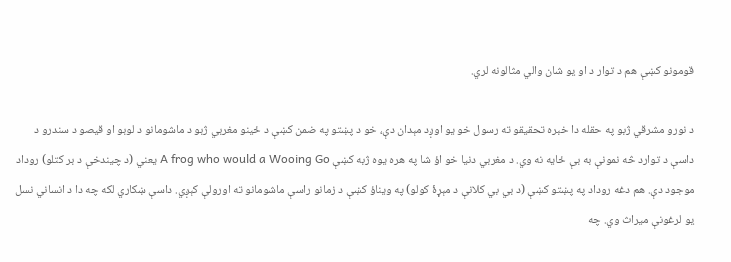قومونو کښې هم د توار د او يو شان والي مثالونه لري.

د نورو مشرقي ژبو په حقله دا خبره تحقيقو ته رسول خو يو اوږد مېدان دې، خو د پښتو په ضمن کښې د ځينو مغربي ژبو د ماشومانو د لوبو او قيصو د سندرو د داسې د توارد څه نمونې به بې ځايه نه وي. د مغربي دنيا خو اؤ شا په هره يوه ژبه کښې A frog who would a Wooing Go يعني (د چيندخې د بر کتلو) روداد موجود دې. هم دغه روداد په پښتو کښې (د بي بي کلانې د مېړۀ کولو) په ويناؤ کښې د زمانو راسې ماشومانو ته اورولې کېږي. داسې ښکاري لکه چه دا د انساني نسل يو لرغونې ميراث وي. چه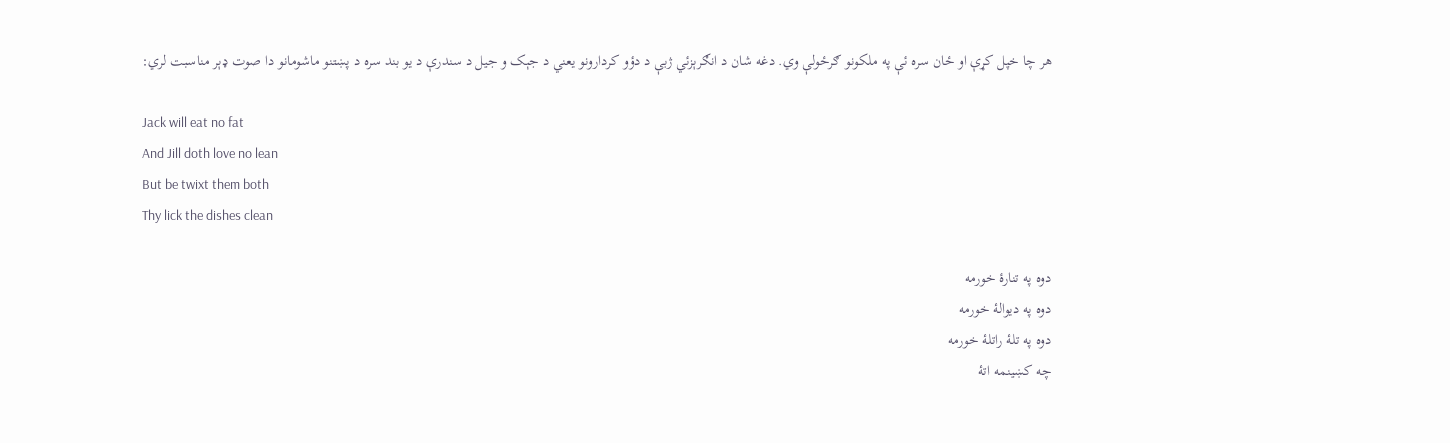هر چا خپل کړې او ځان سره ئې په ملکونو ګرځولې وي. دغه شان د انګرېزئي ژبې د دؤو کردارونو يعني د جېک و جيل د سندرې د يو بند سره د پښتنو ماشومانو دا صوت ډېر مناسبت لري:

Jack will eat no fat
And Jill doth love no lean
But be twixt them both
Thy lick the dishes clean

دوه په تنارۀ خورمه
دوه په ديوالۀ خورمه
دوه په تلۀ راتلۀ خورمه
چه کښينمه اتۀ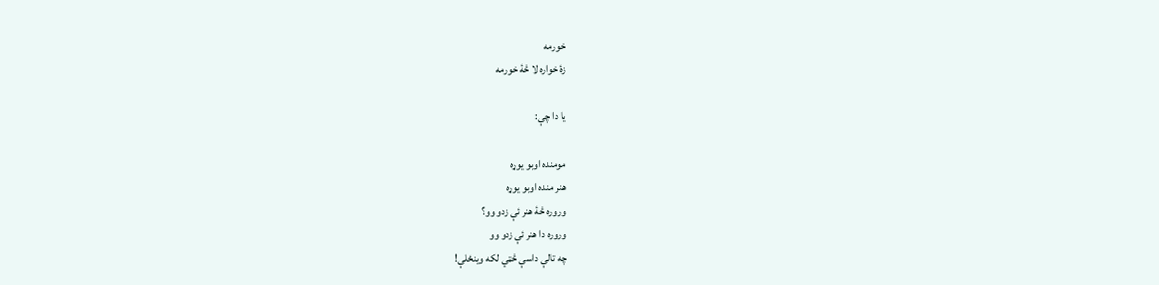خورمه
زۀ خواره لا څۀ خورمه

يا دا چې:

مومنده اوبو يوړه
هنر منده اوبو يوړه
وروره څۀ هنر ئې زدو وو؟
وروره دا هنر ئې زدو وو
چه تالې داسې څټي لکه وينځلې!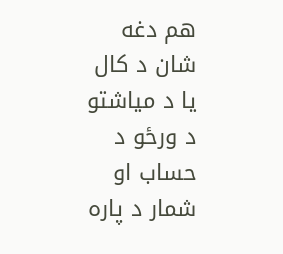هم دغه شان د کال يا د مياشتو د ورځو د حساب او شمار د پاره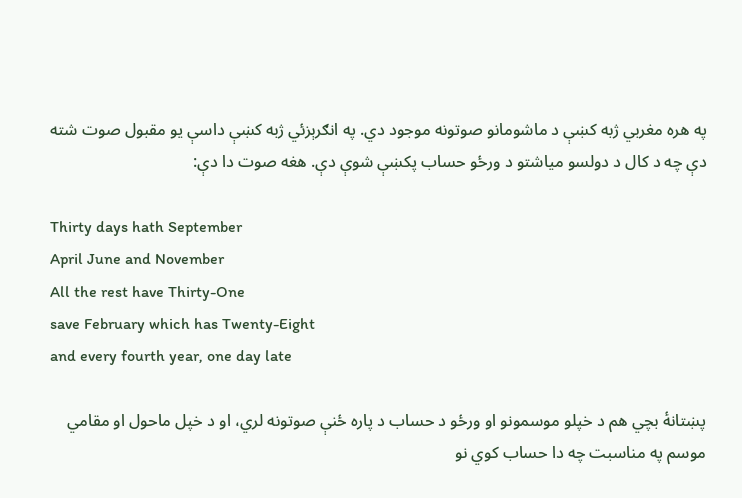په هره مغربي ژبه کښې د ماشومانو صوتونه موجود دي. په انګرېزئي ژبه کښې داسې يو مقبول صوت شته دې چه د کال د دولسو مياشتو د ورځو حساب پکښې شوې دې. هغه صوت دا دې:

Thirty days hath September
April June and November
All the rest have Thirty-One
save February which has Twenty-Eight
and every fourth year, one day late

پښتانۀ بچي هم د خپلو موسمونو او ورځو د حساب د پاره ځنې صوتونه لري، او د خپل ماحول او مقامي موسم په مناسبت چه دا حساب کوي نو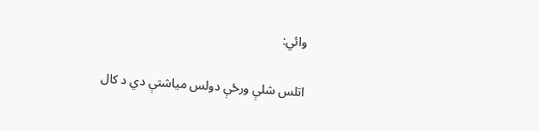وائي:

اتلس شلې ورځې دولس مياشتې دي د کال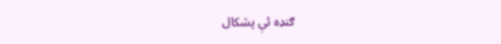ګنډه ئې پشکال